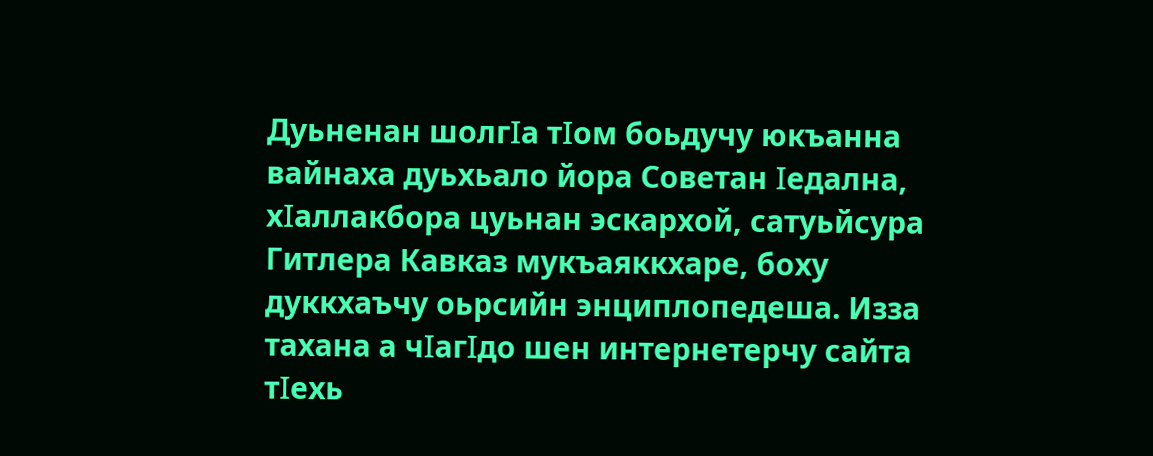Дуьненан шолгΙа тΙом боьдучу юкъанна вайнаха дуьхьало йора Советан Ιедална, хΙаллакбора цуьнан эскархой, сатуьйсура Гитлера Кавказ мукъаяккхаре, боху дуккхаъчу оьрсийн энциплопедеша. Изза тахана а чΙагΙдо шен интернетерчу сайта тΙехь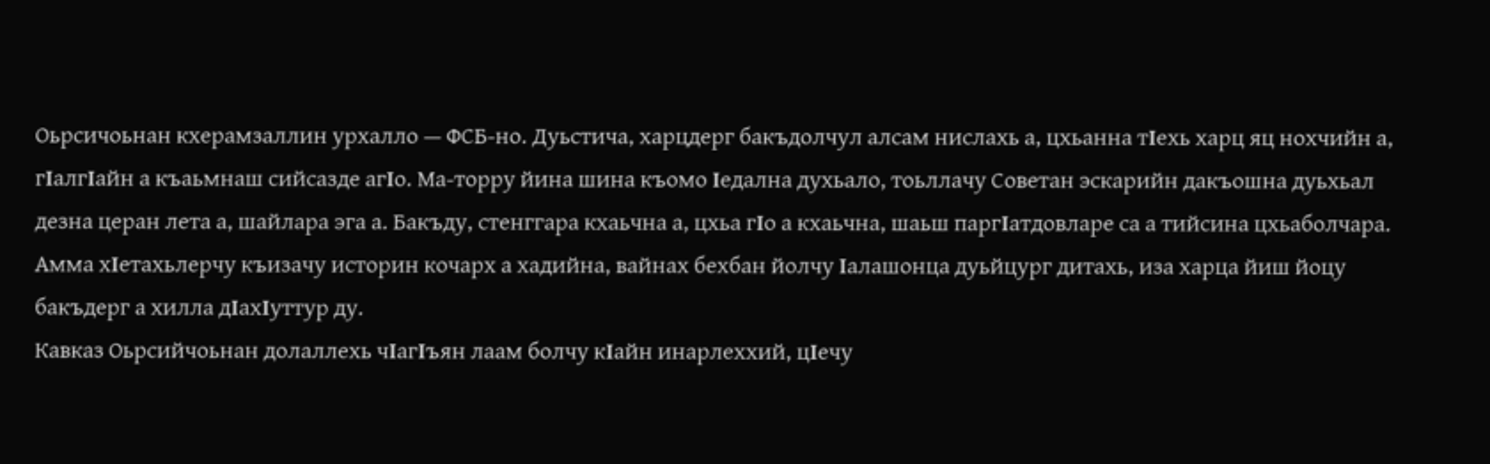Оьрсичоьнан кхерамзаллин урхалло — ФСБ-но. Дуьстича, харцдерг бакъдолчул алсам нислахь а, цхьанна тΙехь харц яц нохчийн а, гΙалгΙайн а къаьмнаш сийсазде агΙо. Ма-торру йина шина къомо Ιедална духьало, тоьллачу Советан эскарийн дакъошна дуьхьал дезна церан лета а, шайлара эга а. Бакъду, стенггара кхаьчна а, цхьа гΙо а кхаьчна, шаьш паргΙатдовларе са а тийсина цхьаболчара.
Амма хΙетахьлерчу къизачу историн кочарх а хадийна, вайнах бехбан йолчу Ιалашонца дуьйцург дитахь, иза харца йиш йоцу бакъдерг а хилла дΙахΙуттур ду.
Кавказ Оьрсийчоьнан долаллехь чΙагΙъян лаам болчу кΙайн инарлеххий, цΙечу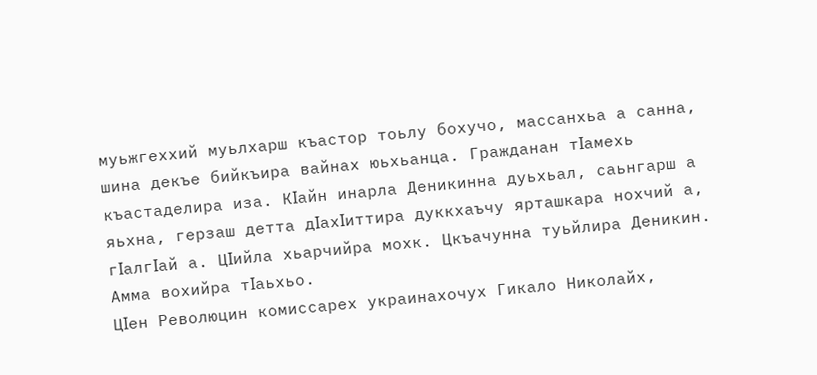муьжгеххий муьлхарш къастор тоьлу бохучо, массанхьа а санна, шина декъе бийкъира вайнах юьхьанца. Гражданан тΙамехь къастаделира иза. КΙайн инарла Деникинна дуьхьал, саьнгарш а яьхна, герзаш детта дΙахΙиттира дуккхаъчу ярташкара нохчий а, гΙалгΙай а. ЦΙийла хьарчийра мохк. Цкъачунна туьйлира Деникин. Амма вохийра тΙаьхьо.
ЦΙен Революцин комиссарех украинахочух Гикало Николайх,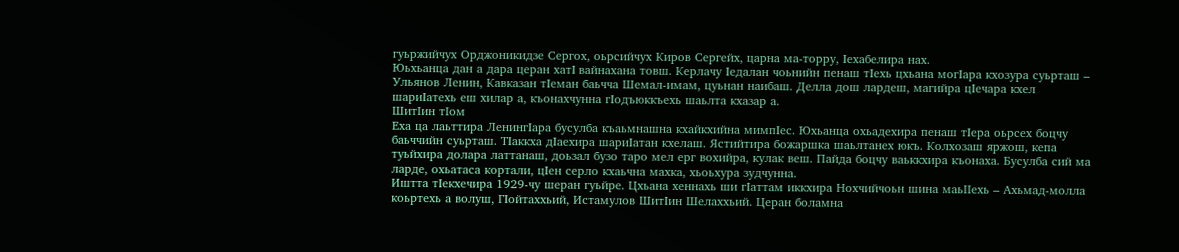гуьржийчух Орджоникидзе Сергох, оьрсийчух Киров Сергейх, царна ма-торру, Ιехабелира нах.
Юьхьанца дан а дара церан хатΙ вайнахана товш. Керлачу Ιедалан чоьнийн пенаш тΙехь цхьана могΙара кхозура суьрташ – Ульянов Ленин, Кавказан тΙеман баьчча Шемал-имам, цуьнан наибаш. Делла дош лардеш, магийра цΙечара кхел шариΙатехь еш хилар а, къонахчунна гΙодъюккъехь шаьлта кхазар а.
ШитIин тIом
Еха ца лаьттира ЛенингΙара бусулба къаьмнашна кхайкхийна мимпΙес. Юхьанца охьадехира пенаш тΙера оьрсех боцчу баьччийн суьрташ. ТΙаккха дΙаехира шариΙатан кхелаш. Ястийтира божаршка шаьлтанех юкъ. Колхозаш яржош, кепа туьйхира долара латтанаш, доьзал бузо таро мел ерг вохийра, кулак веш. Пайда боцчу ваьккхира къонаха. Бусулба сий ма ларде, охьатаса кортали, цΙен серло кхаьчна махка, хьоьхура зудчунна.
Иштта тΙекхечира 1929-чу шеран гуьйре. Цхьана хеннахь ши гΙаттам иккхира Нохчийчоьн шина маьIIехь – Ахьмад-молла коьртехь а волуш, ГΙойтаххьий, Истамулов ШитΙин Шелаххьий. Церан боламна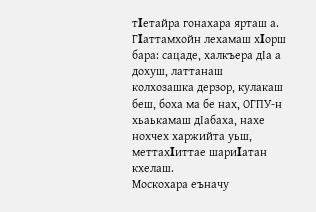тΙетайра гонахара ярташ а. ГΙаттамхойн лехамаш хΙорш бара: сацаде, халкъера дIа а дохуш, латтанаш колхозашка дерзор, кулакаш беш, боха ма бе нах, ОГПУ-н хьаькамаш дIабаха, нахе нохчех харжийта уьш, меттахΙиттае шариΙатан кхелаш.
Москохара еъначу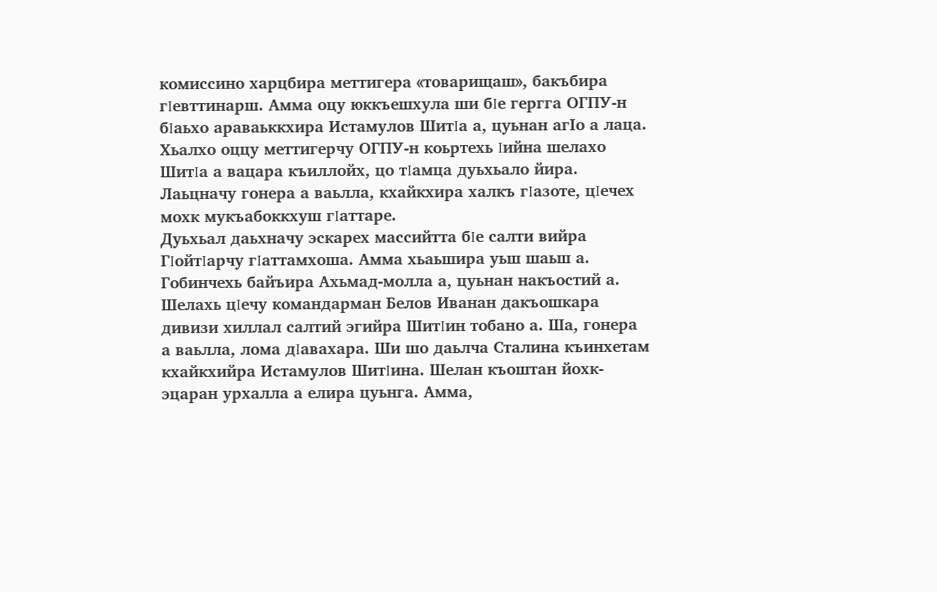комиссино харцбира меттигера «товарищаш», бакъбира гΙевттинарш. Амма оцу юккъешхула ши бΙе гергга ОГПУ-н бΙаьхо араваьккхира Истамулов ШитΙа а, цуьнан агIо а лаца.
Хьалхо оццу меттигерчу ОГПУ-н коьртехь Ιийна шелахо ШитΙа а вацара къиллойх, цо тΙамца дуьхьало йира. Лаьцначу гонера а ваьлла, кхайкхира халкъ гΙазоте, цΙечех мохк мукъабоккхуш гΙаттаре.
Дуьхьал даьхначу эскарех массийтта бΙе салти вийра ГΙойтΙарчу гΙаттамхоша. Амма хьаьшира уьш шаьш а. Гобинчехь байъира Ахьмад-молла а, цуьнан накъостий а.
Шелахь цΙечу командарман Белов Иванан дакъошкара дивизи хиллал салтий эгийра ШитΙин тобано а. Ша, гонера а ваьлла, лома дΙавахара. Ши шо даьлча Сталина къинхетам кхайкхийра Истамулов ШитΙина. Шелан къоштан йохк-эцаран урхалла а елира цуьнга. Амма,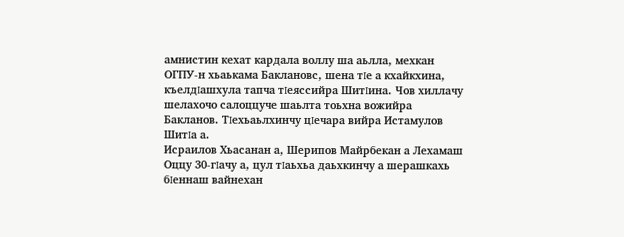амнистин кехат кардала воллу ша аьлла, мехкан ОГПУ-н хьаькама Баклановс, шена тΙе а кхайкхина, къелдΙашхула тапча тΙеяссийра ШитΙина. Чов хиллачу шелахочо салоццуче шаьлта тоьхна вожийра Бакланов. ТΙехьаьлхинчу цΙечара вийра Истамулов ШитΙа а.
Исраилов Хьасанан а, Шерипов Майрбекан а Лехамаш
Оццу 30-гΙачу а, цул тΙаьхьа даьхкинчу а шерашкахь бΙеннаш вайнехан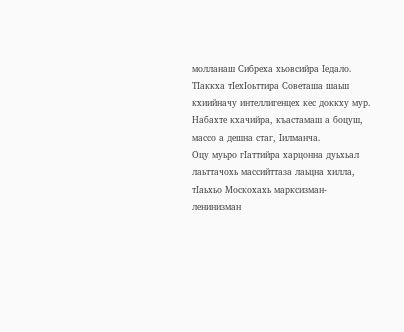молланаш Сибреха хьовсийра Ιедало. ТΙаккха тΙехIоьттира Советаша шаьш кхиийначу интеллигенцех кес доккху мур. Набахте кхачийра, къастамаш а боцуш, массо а дешна стаг, Ιилманча.
Оцу муьро гΙаттийра харцонна дуьхьал лаьттачохь массийттаза лаьцна хилла, тΙаьхьо Москохахь марксизман-ленинизман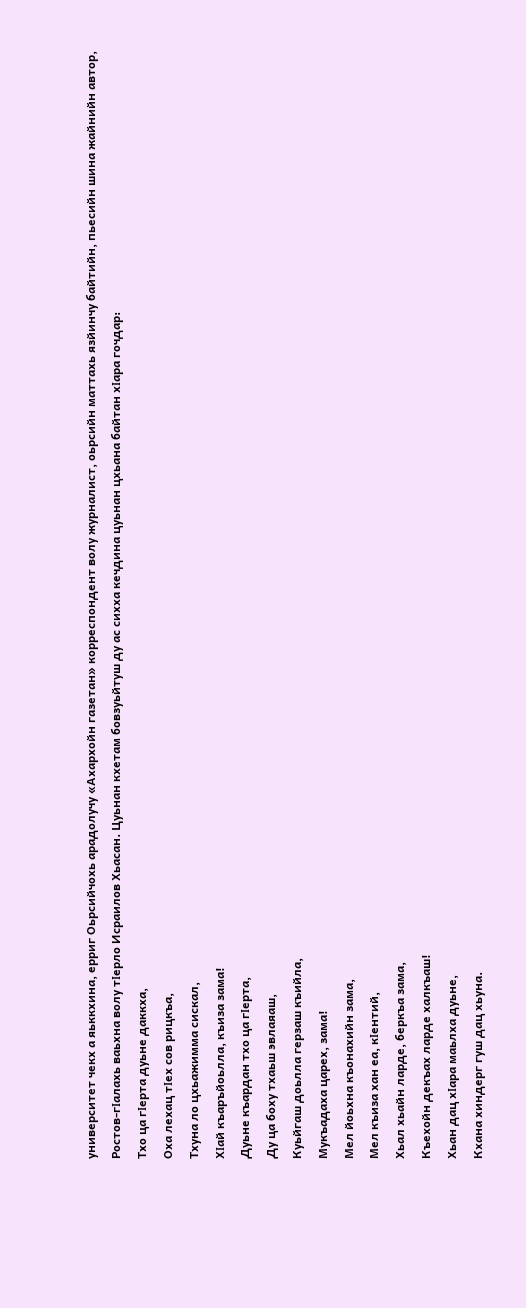университет чекх а яьккхина, ерриг Оьрсийчохь арадолучу «Ахархойн газетан» корреспондент волу журналист, оьрсийн маттахь язйинчу байтийн, пьесийн шина жайнийн автор, Ростов-гΙалахь ваьхна волу тΙерло Исраилов Хьасан. Цуьнан кхетам бовзуьйтуш ду ас сихха кечдина цуьнан цхьана байтан хΙара гочдар:
Тхо ца гΙерта дуьне даккха,
Оха лехац тΙех сов рицкъа,
Тхуна ло цхьажимма сискал,
ХΙай къаръйоьлла, къиза зама!
Дуьне къардан тхо ца гΙерта,
Ду ца боху тхаьш эвлаяаш,
Куьйгаш доьлла герзаш къийла,
Мукъадаха царех, зама!
Мел йоьхна къонахийн зама,
Мел къиза хан еа, кΙентий,
Хьал хьайн ларде, беркъа зама,
Къехойн декъах ларде халкъаш!
Хьан дац хΙара маьлха дуьне,
Кхана хиндерг гуш дац хьуна.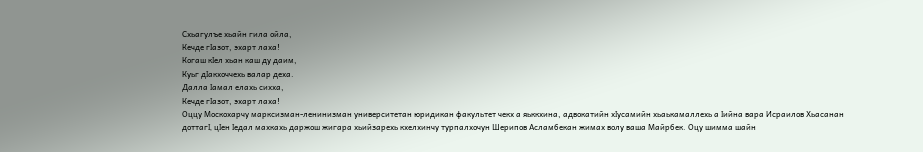Схьагулъе хьайн гила ойла,
Кечде гΙазот, эхарт лаха!
Когаш кΙел хьан каш ду даим,
Куьг дΙакхоччехь валар деха.
Далла Ιамал елахь сихха,
Кечде гΙазот, эхарт лаха!
Оццу Москохарчу марксизман-ленинизман университетан юридикан факультет чекх а яьккхина, адвокатийн хΙусамийн хьаькамаллехь а Ιийна вара Исраилов Хьасанан доттагΙ, цΙен Ιедал махкахь даржош жигара хьийзарехь кхелхинчу турпалхочун Шерипов Асламбекан жимах волу ваша Майрбек. Оцу шимма шайн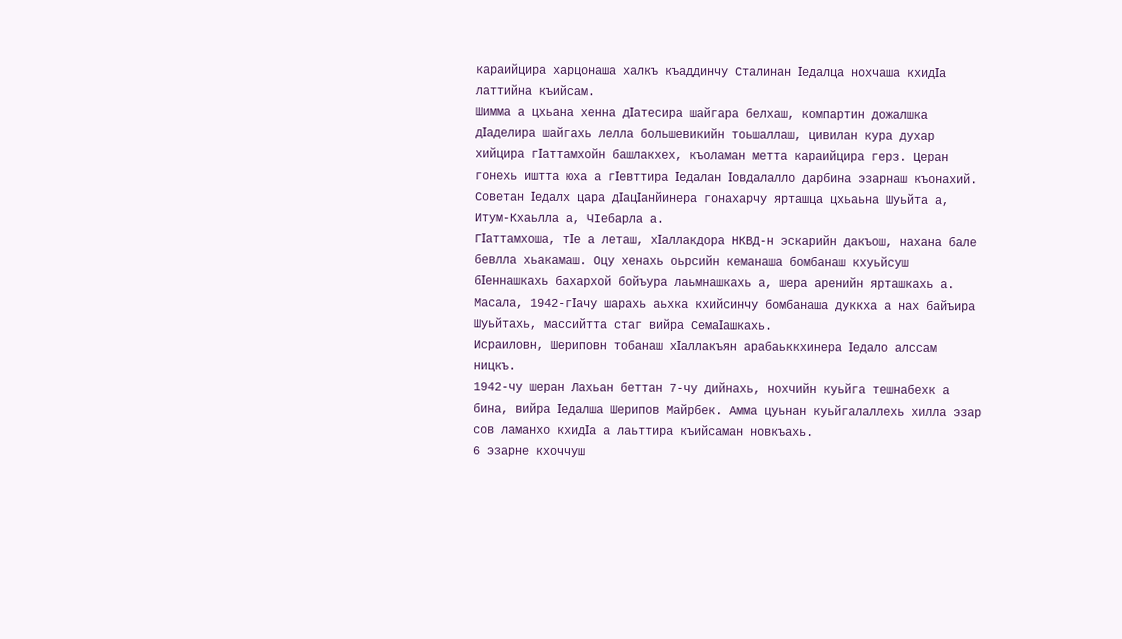караийцира харцонаша халкъ къаддинчу Сталинан Ιедалца нохчаша кхидΙа латтийна къийсам.
Шимма а цхьана хенна дΙатесира шайгара белхаш, компартин дожалшка дΙаделира шайгахь лелла большевикийн тоьшаллаш, цивилан кура духар хийцира гΙаттамхойн башлакхех, къоламан метта караийцира герз. Церан гонехь иштта юха а гΙевттира Ιедалан Ιовдалалло дарбина эзарнаш къонахий. Советан Ιедалх цара дΙацΙанйинера гонахарчу ярташца цхьаьна Шуьйта а, Итум-Кхаьлла а, ЧIебарла а.
ГΙаттамхоша, тΙе а леташ, хΙаллакдора НКВД-н эскарийн дакъош, нахана бале бевлла хьакамаш. Оцу хенахь оьрсийн кеманаша бомбанаш кхуьйсуш бΙеннашкахь бахархой бойъура лаьмнашкахь а, шера аренийн ярташкахь а. Масала, 1942-гΙачу шарахь аьхка кхийсинчу бомбанаша дуккха а нах байъира Шуьйтахь, массийтта стаг вийра СемаΙашкахь.
Исраиловн, Шериповн тобанаш хΙаллакъян арабаьккхинера Ιедало алссам ницкъ.
1942-чу шеран Лахьан беттан 7-чу дийнахь, нохчийн куьйга тешнабехк а бина, вийра Ιедалша Шерипов Майрбек. Амма цуьнан куьйгалаллехь хилла эзар сов ламанхо кхидΙа а лаьттира къийсаман новкъахь.
6 эзарне кхоччуш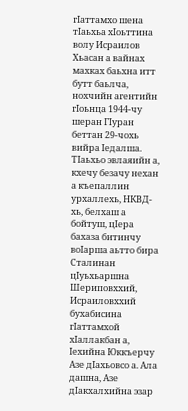гΙаттамхо шена тΙаьхьа хΙоьттина волу Исраилов Хьасан а вайнах махках баьхна итт бутт баьлча, нохчийн агентийн гΙоьнца 1944-чу шеран ГΙуран беттан 29-чохь вийра Ιедалша. ТΙаьхьо эвлаяийн а, кхечу безачу нехан а къепаллин урхаллехь, НКВД-хь, белхаш а бойтуш, цΙера бахаза битинчу воΙарша аьтто бира Сталинан цΙуьхьаршна Шериповххий, Исраиловххий бухабисина гΙаттамхой хΙаллакбан а, Ιехийна Юккъерчу Азе дΙахьовсо а. Ала дашна, Азе дΙакхалхийна эзар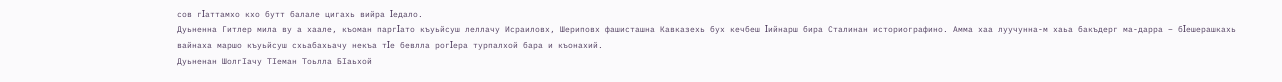сов гΙаттамхо кхо бутт балале цигахь вийра Ιедало.
Дуьненна Гитлер мила ву а хаале, къоман паргΙато къуьйсуш леллачу Исраиловх, Шериповх фашисташна Кавказехь бух кечбеш Ιийнарш бира Сталинан историографино. Амма хаа луучунна-м хаьа бакъдерг ма-дарра – бΙешерашкахь вайнаха маршо къуьйсуш схьабахьачу некъа тΙе бевлла рогΙера турпалхой бара и къонахий.
Дуьненан ШолгIачу ТIеман Тоьлла БIаьхой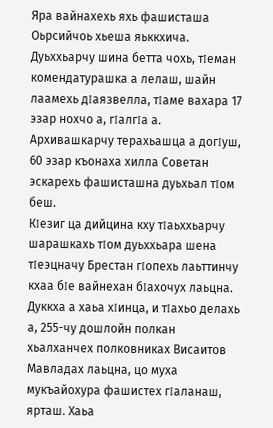Яра вайнахехь яхь фашисташа Оьрсийчоь хьеша яьккхича. Дуьххьарчу шина бетта чохь, тΙеман комендатурашка а лелаш, шайн лаамехь дΙаязвелла, тΙаме вахара 17 эзар нохчо а, гΙалгΙа а. Архивашкарчу терахьашца а догΙуш, 60 эзар къонаха хилла Советан эскарехь фашисташна дуьхьал тΙом беш.
КΙезиг ца дийцина кху тΙаьххьарчу шарашкахь тΙом дуьххьара шена тΙеэцначу Брестан гΙопехь лаьттинчу кхаа бΙе вайнехан бΙахочух лаьцна.
Дуккха а хаьа хΙинца, и тΙахьо делахь а, 255-чу дошлойн полкан хьалханчех полковниках Висаитов Мавладах лаьцна, цо муха мукъайохура фашистех гΙаланаш, ярташ. Хаьа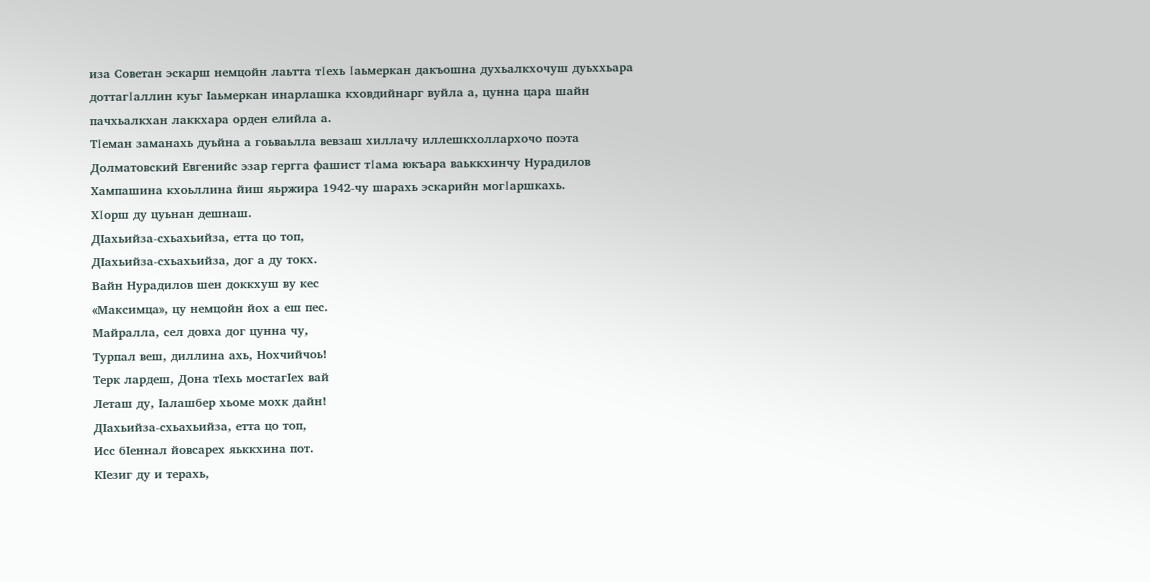иза Советан эскарш немцойн лаьтта тΙехь Ιаьмеркан дакъошна духьалкхочуш дуьххьара доттагΙаллин куьг Iаьмеркан инарлашка кховдийнарг вуйла а, цунна цара шайн пачхьалкхан лаккхара орден елийла а.
ТΙеман заманахь дуьйна а гоьваьлла вевзаш хиллачу иллешкхоллархочо поэта Долматовский Евгенийс эзар гергга фашист тΙама юкъара ваьккхинчу Нурадилов Хампашина кхоьллина йиш яьржира 1942-чу шарахь эскарийн могΙаршкахь.
ХΙорш ду цуьнан дешнаш.
ДIахьийза-схьахьийза, етта цо топ,
ДIахьийза-схьахьийза, дог а ду токх.
Вайн Нурадилов шен доккхуш ву кес
«Максимца», цу немцойн йох а еш пес.
Майралла, сел довха дог цунна чу,
Турпал веш, диллина ахь, Нохчийчоь!
Терк лардеш, Дона тIехь мостагIех вай
Леташ ду, Iалашбер хьоме мохк дайн!
ДIахьийза-схьахьийза, етта цо топ,
Исс бIеннал йовсарех яьккхина пот.
КIезиг ду и терахь,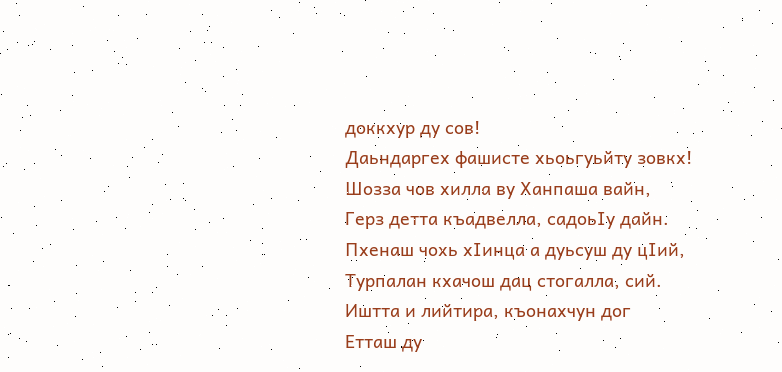доккхур ду сов!
Даьндаргех фашисте хьоьгуьйту зовкх!
Шозза чов хилла ву Ханпаша вайн,
Герз детта къадвелла, садоьIу дайн.
Пхенаш чохь хIинца а дуьсуш ду цIий,
Турпалан кхачош дац стогалла, сий.
Иштта и лийтира, къонахчун дог
Етташ ду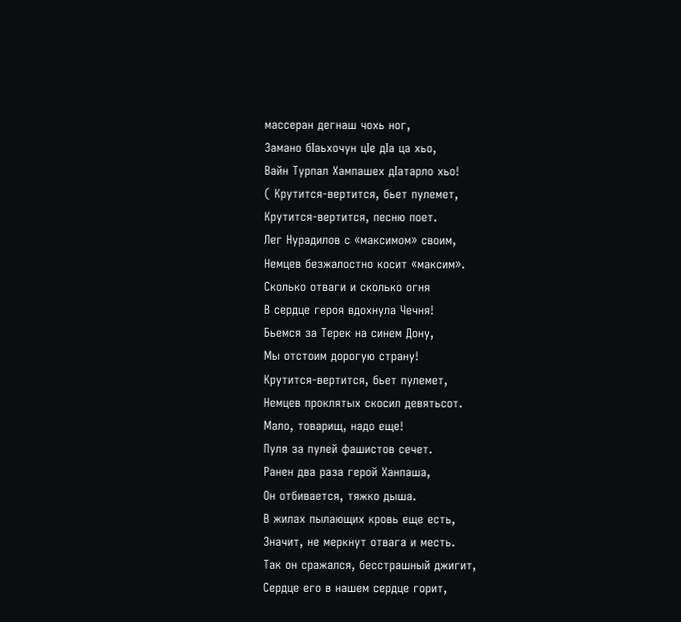массеран дегнаш чохь ног,
Замано бIаьхочун цIе дIа ца хьо,
Вайн Турпал Хампашех дIатарло хьо!
( Крутится-вертится, бьет пулемет,
Крутится-вертится, песню поет.
Лег Нурадилов с «максимом» своим,
Немцев безжалостно косит «максим».
Сколько отваги и сколько огня
В сердце героя вдохнула Чечня!
Бьемся за Терек на синем Дону,
Мы отстоим дорогую страну!
Крутится-вертится, бьет пулемет,
Немцев проклятых скосил девятьсот.
Мало, товарищ, надо еще!
Пуля за пулей фашистов сечет.
Ранен два раза герой Ханпаша,
Он отбивается, тяжко дыша.
В жилах пылающих кровь еще есть,
Значит, не меркнут отвага и месть.
Так он сражался, бесстрашный джигит,
Сердце его в нашем сердце горит,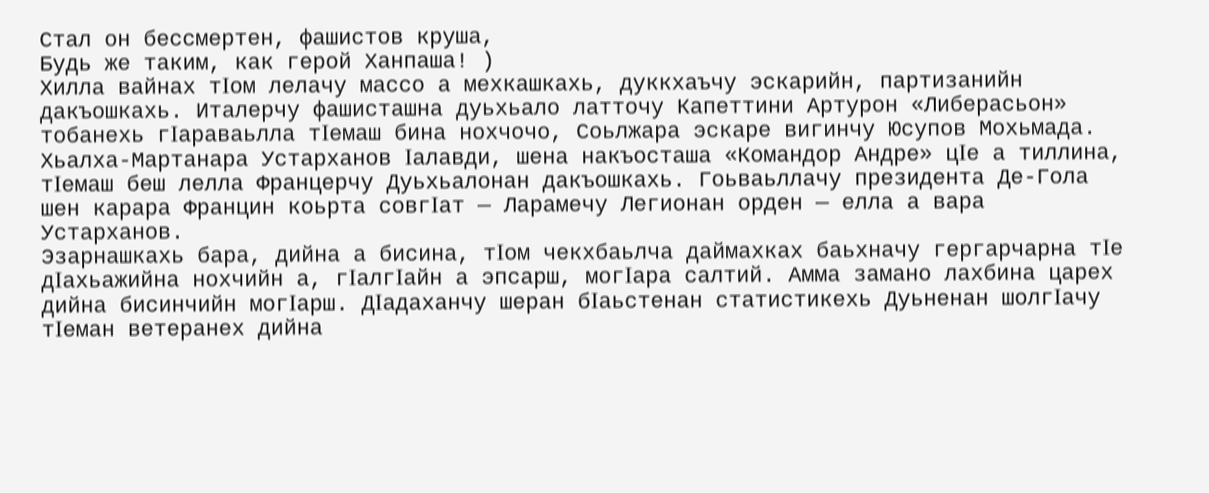Стал он бессмертен, фашистов круша,
Будь же таким, как герой Ханпаша! )
Хилла вайнах тΙом лелачу массо а мехкашкахь, дуккхаъчу эскарийн, партизанийн дакъошкахь. Италерчу фашисташна дуьхьало латточу Капеттини Артурон «Либерасьон» тобанехь гΙараваьлла тΙемаш бина нохчочо, Соьлжара эскаре вигинчу Юсупов Мохьмада.
Хьалха-Мартанара Устарханов Ιалавди, шена накъосташа «Командор Андре» цΙе а тиллина, тΙемаш беш лелла Францерчу Дуьхьалонан дакъошкахь. Гоьваьллачу президента Де-Гола шен карара Францин коьрта совгΙат — Ларамечу Легионан орден — елла а вара Устарханов.
Эзарнашкахь бара, дийна а бисина, тΙом чекхбаьлча даймахках баьхначу гергарчарна тΙе дΙахьажийна нохчийн а, гΙалгΙайн а эпсарш, могΙара салтий. Амма замано лахбина царех дийна бисинчийн могΙарш. ДΙадаханчу шеран бΙаьстенан статистикехь Дуьненан шолгΙачу тΙеман ветеранех дийна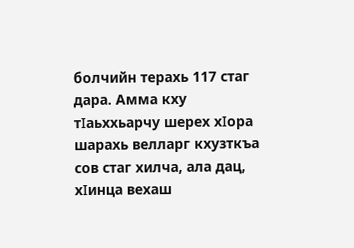болчийн терахь 117 стаг дара. Амма кху тΙаьххьарчу шерех хΙора шарахь велларг кхузткъа сов стаг хилча, ала дац, хΙинца вехаш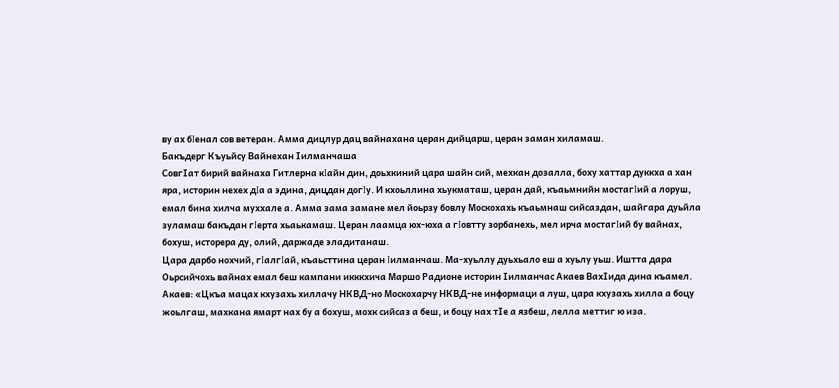ву ах бΙенал сов ветеран. Амма дицлур дац вайнахана церан дийцарш, церан заман хиламаш.
Бакъдерг Къуьйсу Вайнехан Iилманчаша
СовгIат бирий вайнаха Гитлерна кΙайн дин, доьхкиний цара шайн сий, мехкан дозалла, боху хаттар дуккха а хан яра, историн нехех дΙа а эдина, дицдан догΙу. И кхоьллина хьукматаш, церан дай, къаьмнийн мостагΙий а лоруш, емал бина хилча муххале а. Амма зама замане мел йоьрзу бовлу Москохахь къаьмнаш сийсаздан, шайгара дуьйла зуламаш бакъдан гΙерта хьаькамаш. Церан лаамца юх-юха а гΙовтту зорбанехь, мел ирча мостагΙий бу вайнах, бохуш, исторера ду, олий, даржаде эладитанаш.
Цара дарбо нохчий, гΙалгΙай, къаьсттина церан Ιилманчаш. Ма-хуьллу дуьхьало еш а хуьлу уьш. Иштта дара Оьрсийчохь вайнах емал беш кампани икккхича Маршо Радионе историн Iилманчас Акаев ВахIида дина къамел.
Акаев: «Цкъа мацах кхузахь хиллачу НКВД-но Москохарчу НКВД-не информаци а луш, цара кхузахь хилла а боцу жоьлгаш, махкана ямарт нах бу а бохуш, мохк сийсаз а беш, и боцу нах тIе а язбеш, лелла меттиг ю иза.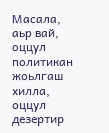Масала, аьр вай, оццул политикан жоьлгаш хилла, оццул дезертир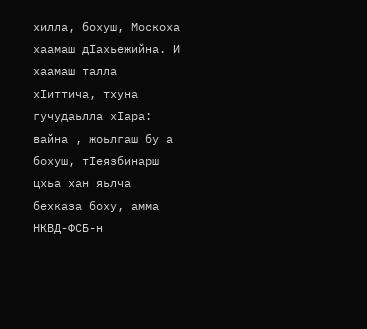хилла, бохуш, Москоха хаамаш дIахьежийна. И хаамаш талла хIиттича, тхуна гучудаьлла хIара: вайна , жоьлгаш бу а бохуш, тIеязбинарш цхьа хан яьлча бехказа боху, амма НКВД-ФСБ-н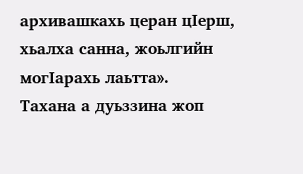архивашкахь церан цIерш, хьалха санна, жоьлгийн могIарахь лаьтта».
Тахана а дуьззина жоп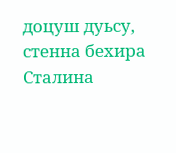доцуш дуьсу, стенна бехира Сталина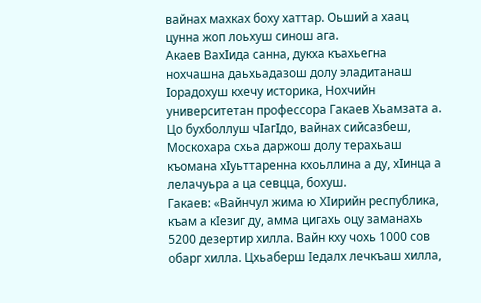вайнах махках боху хаттар. Оьший а хаац цунна жоп лоьхуш синош ага.
Акаев ВахΙида санна, дукха къахьегна нохчашна даьхьадазош долу эладитанаш Ιорадохуш кхечу историка, Нохчийн университетан профессора Гакаев Хьамзата а. Цо бухболлуш чΙагΙдо, вайнах сийсазбеш, Москохара схьа даржош долу терахьаш къомана хΙуьттаренна кхоьллина а ду, хΙинца а лелачуьра а ца севцца, бохуш.
Гакаев: «Вайнчул жима ю ХIирийн республика, къам а кIезиг ду, амма цигахь оцу заманахь 5200 дезертир хилла. Вайн кху чохь 1000 сов обарг хилла. Цхьаберш Iедалх лечкъаш хилла,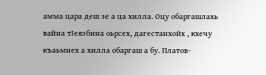амма цара деш зе а ца хилла. Оцу обаргашлахь вайна тIеязбина оьрсех, дагестанхойх , кхечу къаьмнех а хилла обаргаш а бу. Платов-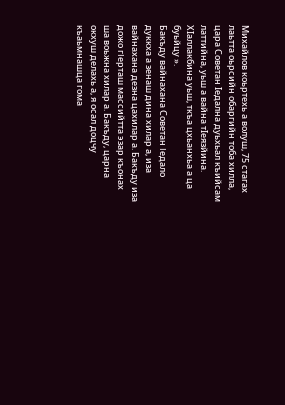Михайлов коьртехь а волуш, 75 стагах лаьтта оьрсийн обаргийн тоба хилла, цара Советан Iедална дуьхьал къийсам латтийна, уьш а вайна тIеязйина. ХIаллакбина уьш, ткъа цхьанхьа а ца буьйцу ».
Бакъду вайнахана Советан Ιедало дуккха а зенаш дина хилар а, иза вайнахана дезна цахилар а. Бакъду иза дожо гΙерташ массийтта эзар къонах ша воьжна хилар а. Бакъду, царна окхуш делахь а, я осал доцчу къаьмнашца гома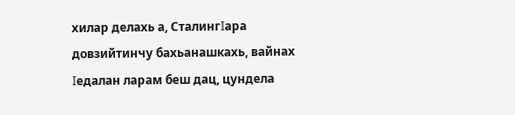хилар делахь а, СталингΙара довзийтинчу бахьанашкахь, вайнах Ιедалан ларам беш дац, цундела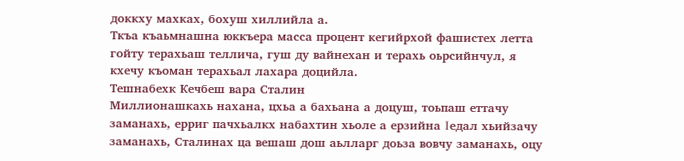доккху махках, бохуш хиллийла а.
Ткъа къаьмнашна юккъера масса процент кегийрхой фашистех летта гойту терахьаш теллича, гуш ду вайнехан и терахь оьрсийнчул, я кхечу къоман терахьал лахара доцийла.
Тешнабехк Кечбеш вара Сталин
Миллионашкахь нахана, цхьа а бахьана а доцуш, тоьпаш еттачу заманахь, ерриг пачхьалкх набахтин хьоле а ерзийна Ιедал хьийзачу заманахь, Сталинах ца вешаш дош аьлларг доьза вовчу заманахь, оцу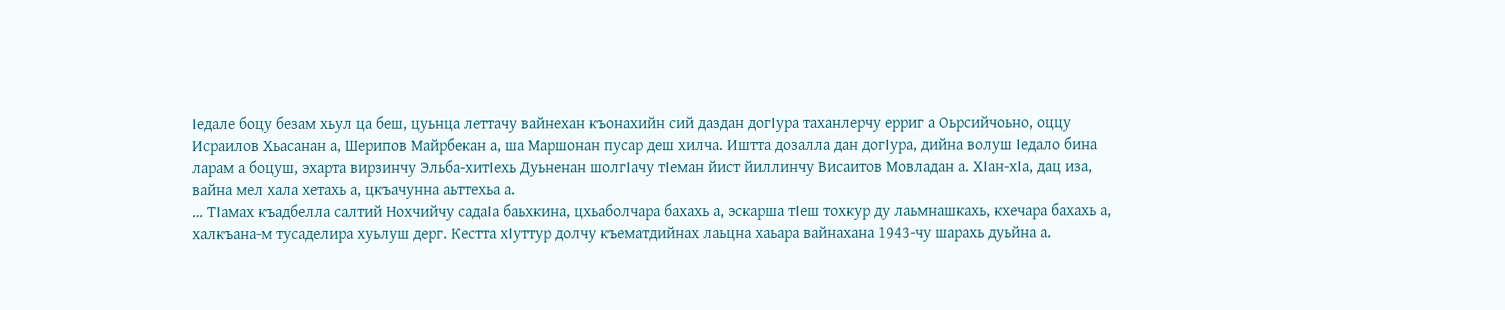Ιедале боцу безам хьул ца беш, цуьнца леттачу вайнехан къонахийн сий даздан догΙура таханлерчу ерриг а Оьрсийчоьно, оццу Исраилов Хьасанан а, Шерипов Майрбекан а, ша Маршонан пусар деш хилча. Иштта дозалла дан догΙура, дийна волуш Ιедало бина ларам а боцуш, эхарта вирзинчу Эльба-хитΙехь Дуьненан шолгΙачу тΙеман йист йиллинчу Висаитов Мовладан а. ХΙан-хΙа, дац иза, вайна мел хала хетахь а, цкъачунна аьттехьа а.
… ТΙамах къадбелла салтий Нохчийчу садаΙа баьхкина, цхьаболчара бахахь а, эскарша тΙеш тохкур ду лаьмнашкахь, кхечара бахахь а, халкъана-м тусаделира хуьлуш дерг. Кестта хΙуттур долчу къематдийнах лаьцна хаьара вайнахана 1943-чу шарахь дуьйна а.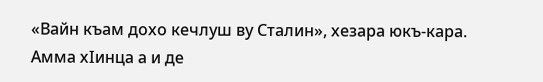«Вайн къам дохо кечлуш ву Сталин», хезара юкъ-кара. Амма хΙинца а и де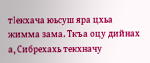тΙекхача юьсуш яра цхьа жимма зама. Ткъа оцу дийнах а, Сибрехахь текхначу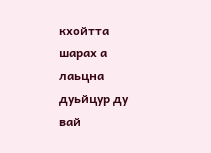кхойтта шарах а лаьцна дуьйцур ду вай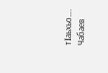тΙаьхьо….
Чабаев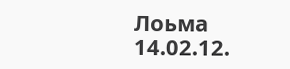Лоьма
14.02.12.